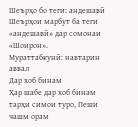Шеърҳо бо теги: андешавӣ
Шеърҳои марбут ба теги «андешавӣ» дар сомонаи «Шоирон».
Мураттабкунӣ: навтарин аввал
Дар хоб бинам
Ҳар шабе дар хоб бинам тарҳи симои туро, Пеши чашм орам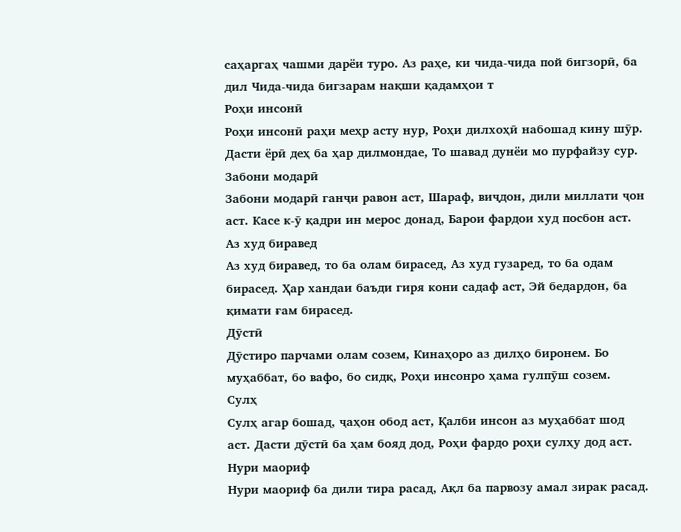саҳаргаҳ чашми дарёи туро. Аз раҳе, ки чида-чида пой бигзорӣ, ба дил Чида-чида бигзарам нақши қадамҳои т
Роҳи инсонӣ
Роҳи инсонӣ раҳи меҳр асту нур, Роҳи дилхоҳӣ набошад кину шӯр. Дасти ёрӣ деҳ ба ҳар дилмондае, То шавад дунёи мо пурфайзу сур.
Забони модарӣ
Забони модарӣ ганҷи равон аст, Шараф, виҷдон, дили миллати ҷон аст. Касе к-ӯ қадри ин мерос донад, Барои фардои худ посбон аст.
Аз худ биравед
Аз худ биравед, то ба олам бирасед, Аз худ гузаред, то ба одам бирасед. Ҳар хандаи баъди гиря кони садаф аст, Эй бедардон, ба қимати ғам бирасед.
Дӯстӣ
Дӯстиро парчами олам созем, Кинаҳоро аз дилҳо биронем. Бо муҳаббат, бо вафо, бо сидқ, Роҳи инсонро ҳама гулпӯш созем.
Сулҳ
Сулҳ агар бошад, ҷаҳон обод аст, Қалби инсон аз муҳаббат шод аст. Дасти дӯстӣ ба ҳам бояд дод, Роҳи фардо роҳи сулҳу дод аст.
Нури маориф
Нури маориф ба дили тира расад, Ақл ба парвозу амал зирак расад.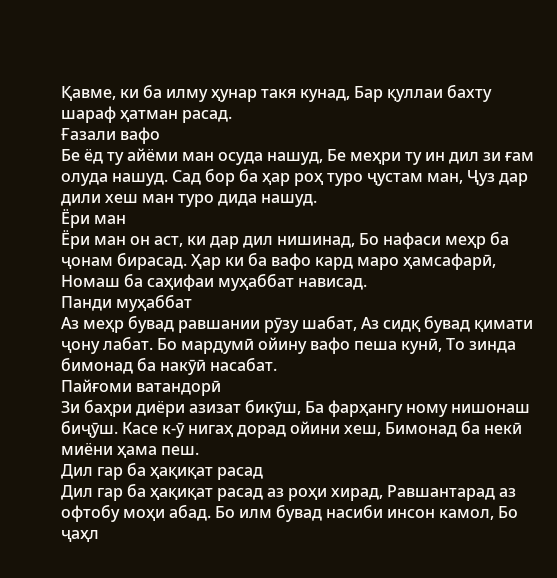Қавме, ки ба илму ҳунар такя кунад, Бар қуллаи бахту шараф ҳатман расад.
Ғазали вафо
Бе ёд ту айёми ман осуда нашуд, Бе меҳри ту ин дил зи ғам олуда нашуд. Сад бор ба ҳар роҳ туро ҷустам ман, Ҷуз дар дили хеш ман туро дида нашуд.
Ёри ман
Ёри ман он аст, ки дар дил нишинад, Бо нафаси меҳр ба ҷонам бирасад. Ҳар ки ба вафо кард маро ҳамсафарӣ, Номаш ба саҳифаи муҳаббат нависад.
Панди муҳаббат
Аз меҳр бувад равшании рӯзу шабат, Аз сидқ бувад қимати ҷону лабат. Бо мардумӣ ойину вафо пеша кунӣ, То зинда бимонад ба накӯӣ насабат.
Пайғоми ватандорӣ
Зи баҳри диёри азизат бикӯш, Ба фарҳангу ному нишонаш биҷӯш. Касе к-ӯ нигаҳ дорад ойини хеш, Бимонад ба некӣ миёни ҳама пеш.
Дил гар ба ҳақиқат расад
Дил гар ба ҳақиқат расад аз роҳи хирад, Равшантарад аз офтобу моҳи абад. Бо илм бувад насиби инсон камол, Бо ҷаҳл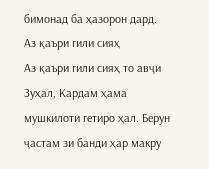бимонад ба ҳазорон дард.
Аз қаъри гили сияҳ
Аз қаъри гили сияҳ то авҷи Зуҳал, Кардам ҳама мушкилоти гетиро ҳал. Берун ҷастам зи банди ҳар макру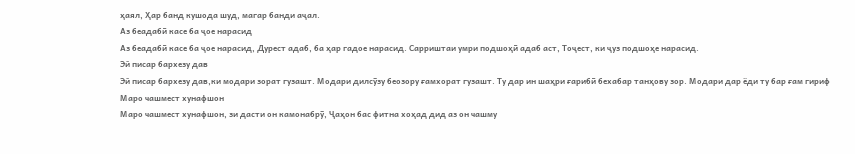ҳаял, Ҳар банд кушода шуд, магар банди аҷал.
Аз беадабӣ касе ба ҷое нарасид
Аз беадабӣ касе ба ҷое нарасид, Дурест адаб, ба ҳар гадое нарасид. Сарриштаи умри подшоҳӣ адаб аст, Тоҷест, ки ҷуз подшоҳе нарасид.
Эй писар бархезу дав
Эй писар бархезу дав,ки модари зорат гузашт. Модари дилсӯзу беозору ғамхорат гузашт. Ту дар ин шаҳри ғарибӣ бехабар танҳову зор. Модари дар ёди ту бар ғам гириф
Маро чашмест хунафшон
Маро чашмест хунафшон, зи дасти он камонабрӯ, Ҷаҳон бас фитна хоҳад дид аз он чашму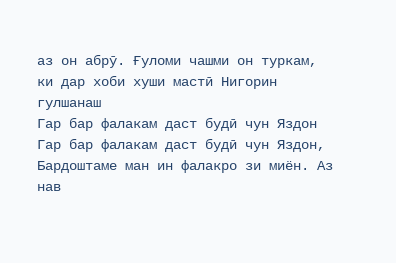аз он абрӯ. Ғуломи чашми он туркам, ки дар хоби хуши мастӣ Нигорин гулшанаш
Гар бар фалакам даст будӣ чун Яздон
Гар бар фалакам даст будӣ чун Яздон, Бардоштаме ман ин фалакро зи миён. Аз нав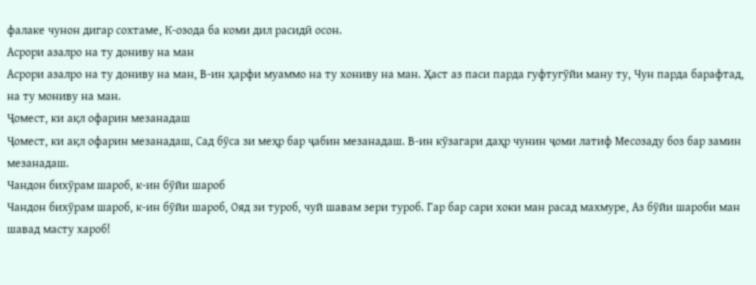фалаке чунон дигар сохтаме, К-озода ба коми дил расидӣ осон.
Асрори азалро на ту дониву на ман
Асрори азалро на ту дониву на ман, В-ин ҳарфи муаммо на ту хониву на ман. Ҳаст аз паси парда гуфтугӯйи ману ту, Чун парда барафтад, на ту мониву на ман.
Ҷомест, ки ақл офарин мезанадаш
Ҷомест, ки ақл офарин мезанадаш, Сад бӯса зи меҳр бар ҷабин мезанадаш. В-ин кӯзагари даҳр чунин ҷоми латиф Месозаду боз бар замин мезанадаш.
Чандон бихӯрам шароб, к-ин бӯйи шароб
Чандон бихӯрам шароб, к-ин бӯйи шароб, Ояд зи туроб, чуй шавам зери туроб. Гар бар сари хоки ман расад махмуре, Аз бӯйи шароби ман шавад масту хароб!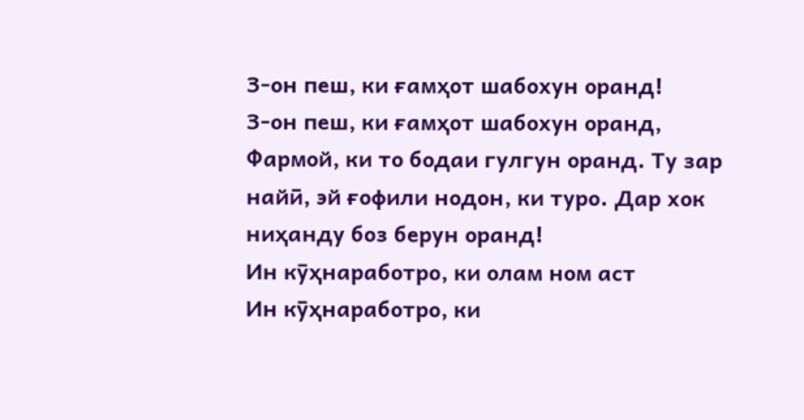З-он пеш, ки ғамҳот шабохун оранд!
З-он пеш, ки ғамҳот шабохун оранд, Фармой, ки то бодаи гулгун оранд. Ту зap найӣ, эй ғофили нодон, ки туро. Дар хок ниҳанду боз берун оранд!
Ин кӯҳнаработро, ки олам ном аст
Ин кӯҳнаработро, ки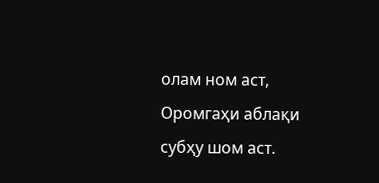олам ном аст, Оромгаҳи аблақи субҳу шом аст.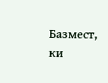Базмест, ки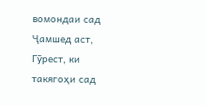вомондаи сад Ҷамшед аст, Гӯрест, ки такягоҳи сад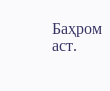Баҳром аст.